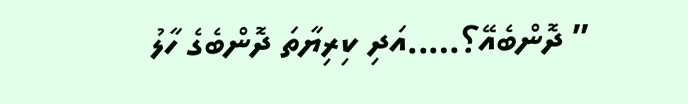” ދޮންބެއޭ؟…..އަދި ކިރިޔާތަ ދޮންބެގެ ހާލު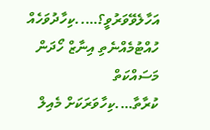އަހާލެވޭވަރުވީ؟…..ކިހާދުވަހެއް ހުއްޓުމެއްނެތި އިނާޒް ހޯދަން މަސައްކަތް ކުރާތާ….ކިހާވަރަކަށް މެއިލް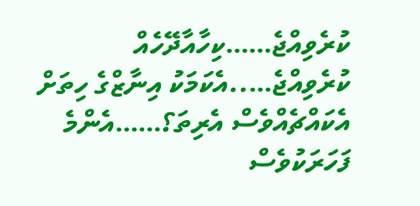ކުރެވިއްޖެ……ކިހާއާދޭހެއް ކުރެވިއްޖެ…..އެކަމަކު އިނާޒްގެ ހިތަށް އެކައްޗެއްވެސް އެރިތަ؟……އެންމެ ފަހަރަކުވެސް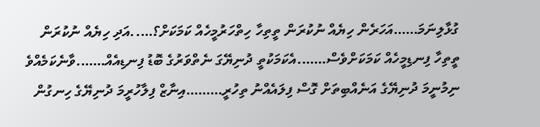ގުޅާލިނަމަ……އަހަރެން ހިޔެއް ނުކުރަން ތީތިހާ ހިތްހަރުމީހެއް ކަމަކަށް؟…..އަދި ހިޔެއް ނުކުރަން ތީތިހާ ފިނޑިމީހެއް ކަމަކަށްވެސް…….އެކަމަކުތީ ދުނިޔޭގަ ނެތްވަރުގެ ބޮޑު ފިނޑިއެއް…….ވާނެކަމެއްވެ ނިމުނީމަ ދުނިޔޭގެ އަނެއްބިތަށް ގޮސް ފިލައެއްނު ތިހުރީ………އިނާޒް ފިލާހުރީމަ ދުނިޔޭގެ ހިނގުން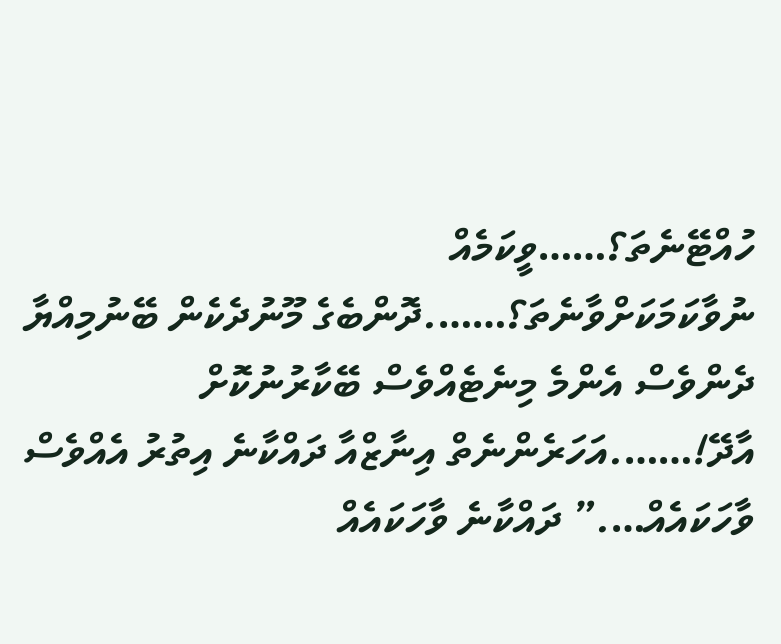ހުއްޓޭނެތަ؟……ވީކަމެއް ނުވާކަމަކަށްވާނެތަ؟…….ދޮންބެގެ މޫނުދެކެން ބޭނުމިއްޔާ ދެންވެސް އެންމެ މިނެޓެއްވެސް ބޭކާރުނުކޮށް އާދޭ!…….އަހަރެންނެތް އިނާޒްއާ ދައްކާނެ އިތުރު އެއްވެސް ވާހަކައެއް….” ދައްކާނެ ވާހަކައެއް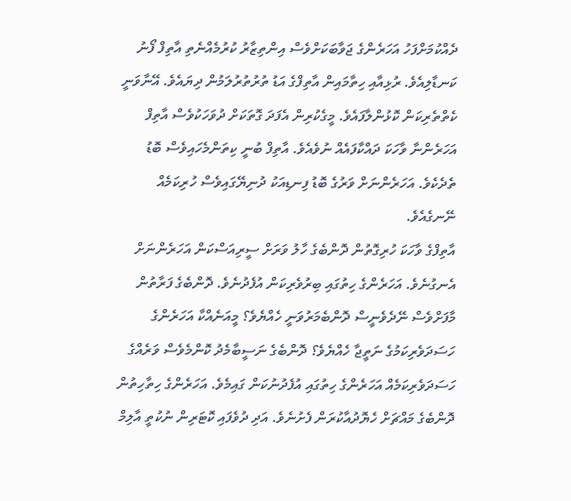ދެއްކުމަށްފަހު އަހަރެންގެ ޖަވާބަކަށްވެސް އިންތިޒާރު ކުރުމެއްނެތި އާތިފް ފޯނު ކަނޑާލިއެވެ. ރުޅިއާއި ހިތާމައިން އާތިފްގެ އަޑު ތުރުތުރުލަމުން ދިޔައެވެ. އޭނާވަނީ ކެތްތެރިކަން ކޮޅުންލާފައެވެ. މީގެކުރިން އެފަދަ ގޮތަކަށް ދުވަހަކުވެސް އާތިފް އަހަރެންނާ ވާހަކަ ދައްކާފައެއް ނުވެއެވެ. އާތިފް ބުނީ ކިތަންމެހައިވެސް ބޮޑު ތެދެކެވެ. އަހަރެންނަށް ވަރުގެ ބޮޑު ފިނޑިއަކު ދުނިޔޭގައިވެސް ހުރިކަމެއް ނޭނގެއެވެ.
އާތިފްގެ ވާހަކަ ހުރިގޮތުން ދޮންބެގެ ހާލު ވަރަށް ސީރިއަސްކަން އަހަރެންނަށް އެނގުނެވެ. އަހަރެންގެ ހިތުގައި ބިރުވެރިކަން އުފެދުނެވެ. ދޮންބެގެ ފަރާތުން މާފަށްވެސް ނޭދެވެނީސް ދޮންބެމަރުވަނީ ހެއްޔެވެ؟ މީއަނެއްކާ އަހަރެންގެ ހަސަދަވެރިކަމުގެ ނަތީޖާ ހެއްޔެވެ؟ ދޮންބެގެ ނަސީބާމެދު ކޮންމެވެސް ވަރެއްގެ ހަސަދަވެރިކަމެއް އަހަރެންގެ ހިތުގައި އުފެދުނުކަން ގައިމެވެ. އަހަރެންގެ ހިތާހިތުން ދޮންބެގެ މައްޗަށް ހެޔޮދުއާކުރަން ފެށުނެވެ. އަދި ދުވެފައި ކޮޓަރިން ނުކުތީ އާލިމް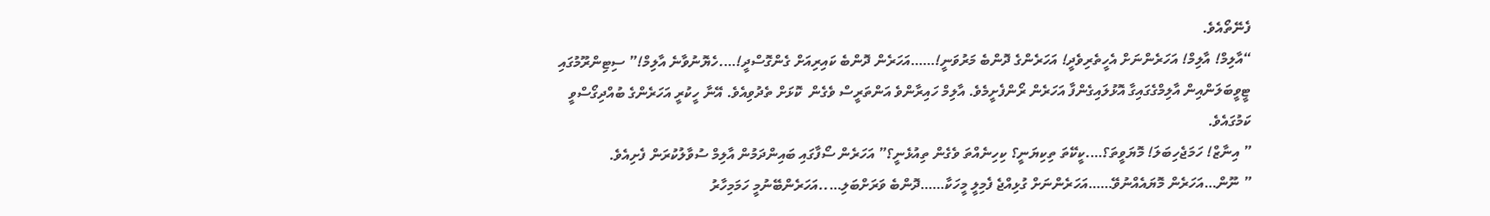ފެނޭތޯއެވެ.
“އާލިމް! އާލިމް! އަހަރެންނަށް އެހީތެރިވެދީ! އަހަރެންގެ ދޮންބެ މަރުވަނީ!……އަހަރެން ދޮންބެ ކައިރިއަށް ގެންގޮސްދީ!….ހެޔޮނުވާނެ އާލިމް!” ސިޓިންރޫމުގައި ޓީވީބަލަންއިން އާލިމްގެގައިގާ އޮޅުލައިގެންފާ އަހަރެން ރޯންފެށީމެވެ. އާލިމް ހައިރާންވެ އަންތަރީސް ވެގެން  ކޮޅަށް ތެދުވިއެވެ. އޭނާ ހީކުރީ އަހަރެންގެ ބުއްދިގޯސްވީ ކަމުގައެވެ.
” އިނާޒް! ހަމަޖެހިބަލަ! މޮޔަވީތަ؟….ކީކޭތަ ތިކިޔަނީ؟ ކިހިނެއްތަ ވެގެން ތިއުޅެނީ؟” އަހަރެން ސޯފާގައި ބައިންދަމުން އާލިމް ސުވާލުކުރަން ފެށިއެވެ.
” ނޫން…އަހަރެން މޮޔައެއްނުވޭ……އަހަރެންނަށް ގުޅިއްޖެ ފެމިލީ މީހަކާ……ދޮންބެ ވަރަށްބަލި…..އަހަރެންބޭނުމީ ހަމަމިހާރު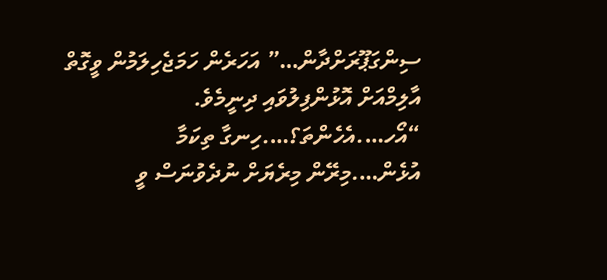ސިންގަޕޫރަށްދާން…” އަހަރެން ހަމަޖެހިލަމުން ވީގޮތް އާލިމްއަށް އޮޅުންފިލުވައި ދިނީމެވެ.
“އޯހ….އެހެންތަ؟….ހިނގާ ތިކަމާ އުޅެން….މިރޭން މިރެޔަށް ނުދެވުނަސް ވީ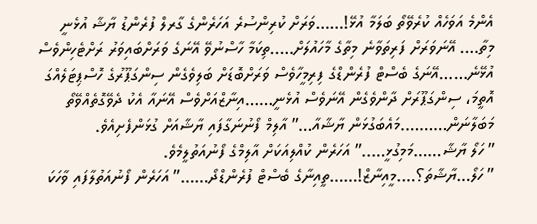އެންމެ އަވަހެއް ކުރެވޭތޯ ބަލަމާ އުޅޭ!……ވަރަށް ކުރިންސުރެ އަހަރެންގެ ގާރލް ފުރެންޑު ޔާޝާ އުޅެނީ މިތާ…. އޭނަވަރަށް ފަރިތަވާނެ މިތާގެ މާހައުލަށް…..ތިކަމާ ހާސްނުވޭ އޭނަގެ ވަރަށްބައިވަރު ރަށްޓެހިންވެސް އުޅޭނެ……އޭނަގެ ބެސްޓް ފުރެންޑްގެ ފިރިމީހާވެސް ވަރަށްބޮޑަށް ބަލިވެގެން ސިންގަޕޫރުގެ ހޮސްޕިޓަލެއްގަ އޮތީމަ، ސިންގަޕޫރަށް ދާންވެގެން އޭނަވެސް އުޅެނީ……އިނާޒްއަށްވެސް އޭނައާ އެކު ދެވޭގޮތެއްވޭތޯ މަބަލާނަން……….މައެބަގުޅަން ޔާޝާއާ…” އާލިމް ފޯނުނަގާފައި ޔާޝާއަށް ގުޅަންފެށިއެވެ.
” ހަލޯ ޔާޝާ……މަމިގުޅީ…..” އަހަރެން ކުއްލިއަކަށް އާލިމްގެ ފޯނުއަތުލީމެވެ.
” ހަލޯ…ޔާޝާތަ؟….މީއިނާޒް!……ތީއިނާގެ ބެސްޓް ފުރެންޑްދޯ……” އަހަރެން ފޯނުއަތުލާފައި ވާހަކަ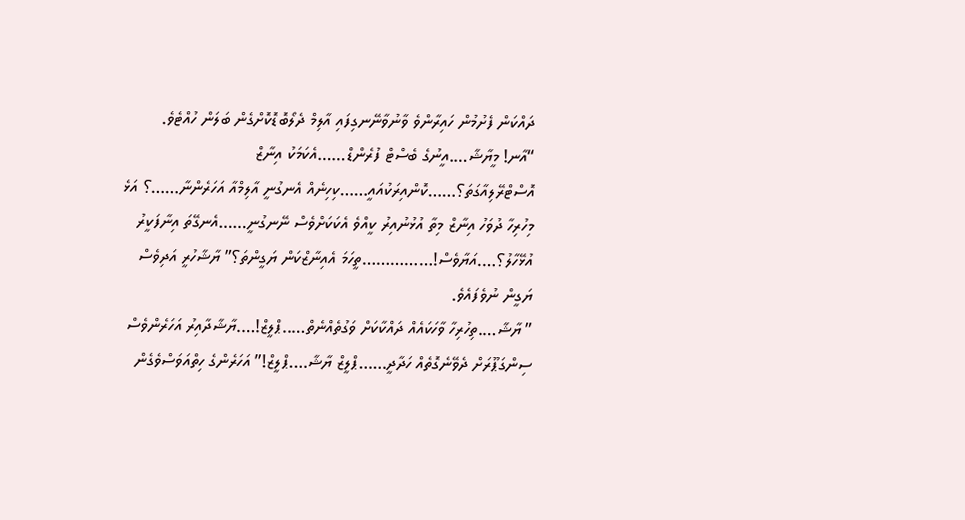ދައްކަން ފެށުމުން ހައިރާންވެ ވާނުވާނޭނގިފައި އާލިމް ދެލޯބޮޑޮކޮށްގެން ބަލަން ހުއްޓެވެ.
“އާނ! މީޔާޝާ….އީނުގެ ބެސްޓް ފުރެންޑް……އެކަމަކު އިނާޒް އޮސްޓްރޭލިއާގަތަ؟……ކޮންއިރަކުއައީ……ކިހިނެއް އެނގުނީ އާލިމްއާ އަހަރެންނާ……؟ އަޅެ މިހުރިހާ ދުވަހު އިނާޒް މިތާ އުޅުނުއިރު ކީއްވެ އެކަކަށްވެސް ނޭނގުނީ……އެނގޭތަ އިނާފަކީރު އުޅޭހާލު؟….އަޔާވެސް!……………ތީހަމަ އެއިނާޒްކަން ޔަގީންތަ؟” ޔާޝާހުރީ އަދިވެސް ޔަގީން ނުވެފައެވެ.
” ޔާޝާ….ތިހުރިހާ ވާހަކައެއް ދައްކާކަށް ވަގުތެއްނެތް…..ޕްލީޒް!….ޔާޝާދާއިރު އަހަރެންވެސް ސިންގަޕޫރަށް ދެވޭނެގޮތެއް ހަދާދީ……ޕްލީޒް ޔާޝާ….ޕްލީޒް!” އަހަރެންގެ ހިތްއަވަސްވެގެން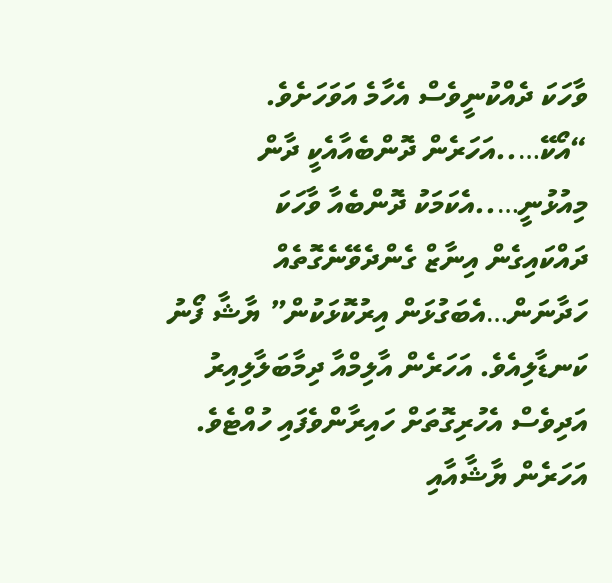ވާހަކަ ދެއްކުނީވެސް އެހާމެ އަވަހަށެވެ.
“އޯކޭ…..އަހަރެން ދޮންބެއާއެކީ ދާން މިއުޅުނީ…..އެކަމަކު ދޮންބެއާ ވާހަކަ ދައްކައިގެން އިނާޒް ގެންދެވޭނެގޮތެއް ހަދާނަން…އެބަގުޅަން އިރުކޮޅަކުން” ޔާޝާ ފޯނު ކަނޑާލިއެވެ. އަހަރެން އާލިމްއާ ދިމާބަލާލިއިރު އަދިވެސް އެހުރިގޮތަށް ހައިރާންވެފައި ހުއްޓެވެ. އަހަރެން ޔާޝާއާއި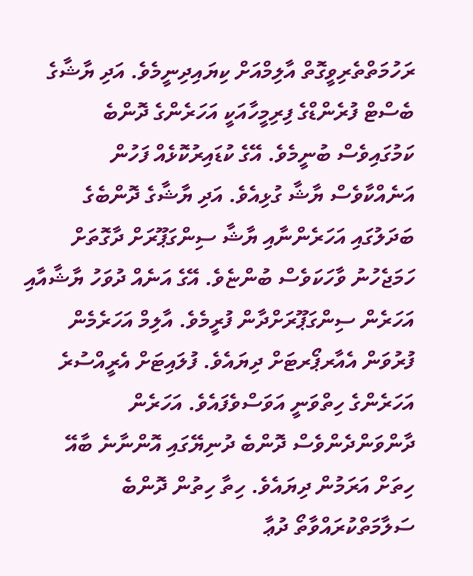ރަހުމަތްތެރިވީގޮތް އާލިމްއަށް ކިޔައިދިނީމެވެ. އަދި ޔާޝާގެ ބެސްޓް ފުރެންޑްގެ ފިރިމީހާއަކީ އަހަރެންގެ ދޮންބެ ކަމުގައިވެސް ބުނީމެވެ. އޭގެ ކުޑައިރުކޮޅެއް ފަހުން އަނެއްކާވެސް ޔާޝާ ގުޅިއެވެ. އަދި ޔާޝާގެ ދޮންބެގެ ބަދަލުގައި އަހަރެންނާއި ޔާޝާ ސިންގަޕޫރަށް ދާގޮތަށް ހަމަޖެހުނު ވާހަކަވެސް ބުންޏެވެ. އޭގެ އަނެއް ދުވަހު ޔާޝާއާއި އަހަރެން ސިންގަޕޫރަށްދާން ފުރީމެވެ. އާލިމް އަހަރެމެން ފުރުވަން އެއާރޕޯރޓަށް ދިޔައެވެ. ފުލައިޓަށް އެރީއްސުރެ އަހަރެންގެ ހިތްވަނީ އަވަސްވެފައެވެ. އަހަރެން ދާންވަންދެންވެސް ދޮންބެ ދުނިޔޭގައި އޮންނާނެ ބާއޭ ހިތަށް އަރަމުން ދިޔައެވެ. ހިތާ ހިތުން ދޮންބެ ސަލާމަތްކުރައްވާތޯ ދުޢާ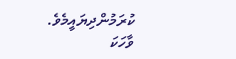ކުރަމުންދިޔައީމެވެ.
ވާހަކަ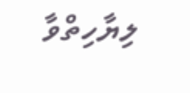ލިޔާހިތްވާ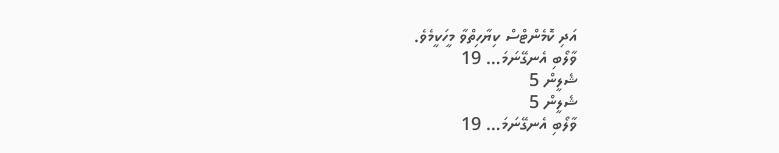އަދި ކޮމެންޓްސް ކިޔާހިތްވާ މީހަކީމެވެ.
ވާލޯބި އެނގޭނަމަ… 19
ޝެލީން 5
ޝެލީން 5
ވާލޯބި އެނގޭނަމަ… 19